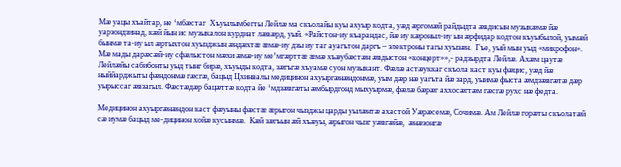Мæ уацы хъайтар, не ‘мбæстаг  Хъуылымбегты Лейлæ ма скъолайы куы ахуыр кодта, уæд æргомæй райдыдта æвдисын музыкæмæ йæ уарзондзинад, кæй йын ис музыкалон курдиат лæвæрд, уый. «Райстон-иу къарандас, йæ иу кæроныл-иу ын æрфидар кодтон къуыбылой, уымæй бынмæ та-иу ыл æртыхтон хуызджын æндæхтæ æмæ-иу дзы иу таг ауагътон даргъ – электроны тагы хуызæн.  Гъе, уый мын уыд «микрофон». Мæ мады дарæсæй-иу сфæлыстон мæхи æмæ-иу ме’мгæрттæ æмæ хъæубæстæн æвдыстон «концерт»»,- радзырдта Лейлæ. Ахæм цаутæ Лейлæйы сабибонты уыд тынг бирæ, хъуыды кодта, зæгъгæ хъуамæ суон музыкант. Фæлæ астæуккаг скъола каст куы фæцис, уæд йæ ныййарджыты фæндонмæ гæсгæ, бацыд Цхинвалы медицинон ахуыргæнæндонмæ, уым дæр нæ уагъта йæ зард, уыимæ фыста æмдзæвгæтæ дæр уырыссаг æвзагыл. Фæстæдæр бацæттæ кодта йе ‘мдзæвгæты æмбырдгонд мыхуырмæ, фæлæ бæрæг аххосæгтæм гæсгæ рухс нæ федта.

Медицинон ахуыргæнæндон каст фæуыны фæстæ æрыгон чызджы царды уылæнтæ ахастой Уæрæсемæ, Сочимæ. Ам Лейлæ горæты скъолатæй сæ иумæ бацыд ме-дицинон хойæ кусынмæ.  Кæй зæгъын æй хъæуы, æрыгон чызг уæвгæйæ,  æнæзонгæ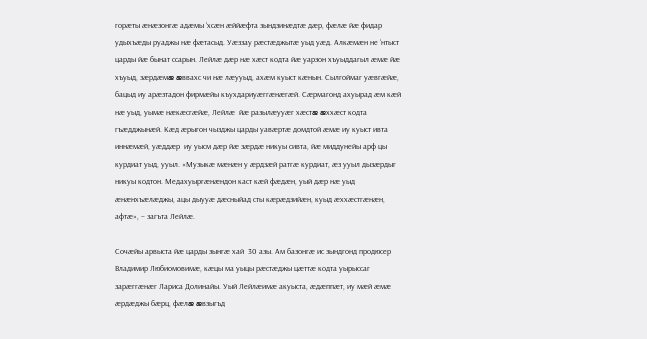горæты æнæзонгæ адæмы ‘хсæн æййæфта зындзинæдтæ дæр, фæлæ йæ фидар удыхъæды руаджы нæ фæтасыд. Уæззау рæстæджытæ уыд уæд. Алкæмæн не ‘нтыст царды йæ бынат ссарын. Лейлæ дæр нæ хæст кодта йæ уарзон хъуыддагыл æмæ йæ хъуыд, зæрдæмæ æввахс чи нæ лæууыд, ахæм куыст кæнын. Сылгоймаг уæвгæйæ, бацыд иу арæзтадон фирмæйы къухдариуæггæнæгæй. Сæрмагонд ахуырад æм кæй нæ уыд, уымæ нæкæсгæйæ, Лейлæ  йæ разылæууæг хæстæ æххæст кодта гъæдджынæй. Кæд æрыгон чызджы царды уавæртæ домдтой æмæ иу куыст ивта иннæмæй, уæддæр  иу уысм дæр йæ зæрдæ никуы сивта, йæ миддунейы арф цы курдиат уыд, ууыл. «Музыкæ мæнæн у æрдзæй ратгæ курдиат, æз ууыл дызæрдыг никуы кодтон. Медахуыргæнæндон каст кæй фæдæн, уый дæр нæ уыд æнæнхъæлæджы, ацы дыууæ дæсныйад сты кæрæдзийæн, куыд æххæстгæнæн, афтæ», – загъта Лейлæ.

Сочæйы арвыста йæ царды зынгæ хай  30 азы. Ам базонгæ ис зындгонд продюсер Владимир Любиомовимæ, кæцы ма уыцы рæстæджы цæттæ кодта уырыссаг зарæггæнæг Лариса Долинайы. Уый Лейлæимæ акуыста, æдæппæт, иу мæй æмæ æрдæджы бæрц, фæлæ æвзыгъд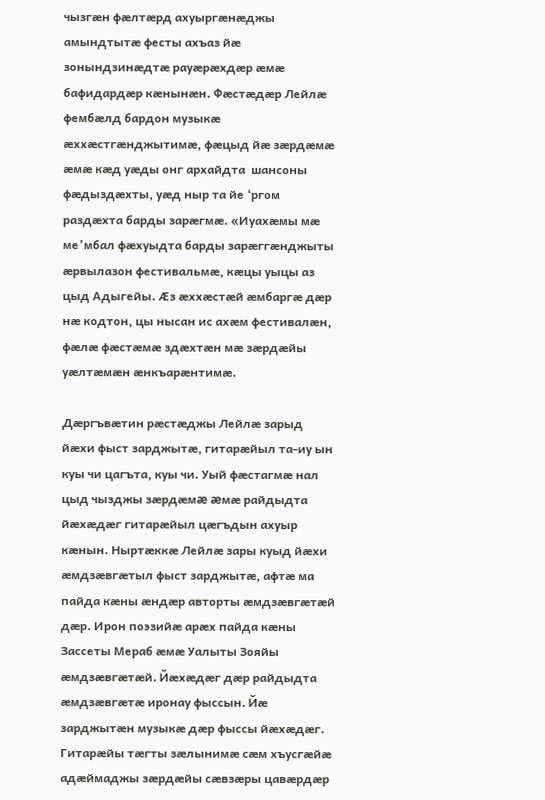чызгæн фæлтæрд ахуыргæнæджы амындтытæ фесты ахъаз йæ зонындзинæдтæ рауæрæхдæр æмæ бафидардæр кæнынæн. Фæстæдæр Лейлæ фембæлд бардон музыкæ æххæстгæнджытимæ, фæцыд йæ зæрдæмæ æмæ кæд уæды онг архайдта  шансоны фæдыздæхты, уæд ныр та йе ‘ргом раздæхта барды зарæгмæ. «Иуахæмы мæ ме’мбал фæхуыдта барды зарæггæнджыты æрвылазон фестивальмæ, кæцы уыцы аз цыд Адыгейы. Æз æххæстæй æмбаргæ дæр нæ кодтон, цы нысан ис ахæм фестивалæн, фæлæ фæстæмæ здæхтæн мæ зæрдæйы уæлтæмæн æнкъарæнтимæ.

Дæргъвæтин рæстæджы Лейлæ зарыд йæхи фыст зарджытæ, гитарæйыл та-иу ын куы чи цагъта, куы чи. Уый фæстагмæ нал цыд чызджы зæрдæмæ æмæ райдыдта йæхæдæг гитарæйыл цæгъдын ахуыр кæнын. Ныртæккæ Лейлæ зары куыд йæхи æмдзæвгæтыл фыст зарджытæ, афтæ ма пайда кæны æндæр авторты æмдзæвгæтæй дæр. Ирон поэзийæ арæх пайда кæны Зассеты Мераб æмæ Уалыты Зояйы æмдзæвгæтæй. Йæхæдæг дæр райдыдта æмдзæвгæтæ иронау фыссын. Йæ зарджытæн музыкæ дæр фыссы йæхæдæг. Гитарæйы тæгты зæлынимæ сæм хъусгæйæ адæймаджы зæрдæйы сæвзæры цавæрдæр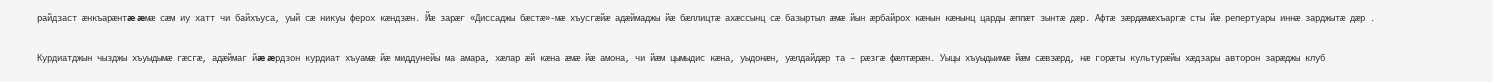райдзаст æнкъарæнтæ æмæ сæм иу хатт чи байхъуса, уый сæ никуы ферох кæндзæн. Йæ зарæг «Диссаджы бæстæ»-мæ хъусгæйæ адæймаджы йæ бæллицтæ ахæссынц сæ базыртыл æмæ йын æрбайрох кæнын кæнынц царды æппæт зынтæ дæр. Афтæ зæрдæмæхъаргæ сты йæ репертуары иннæ зарджытæ дæр .

Курдиатджын чызджы хъуыдымæ гæсгæ, адæймаг йæ æрдзон курдиат хъуамæ йæ миддунейы ма амара, хæлар æй кæна æмæ йæ амона, чи йæм цымыдис кæна, уыдонæн, уæлдайдæр та – рæзгæ фæлтæрæн. Уыцы хъуыдыимæ йæм сæвзæрд, нæ горæты культурæйы хæдзары авторон зарæджы клуб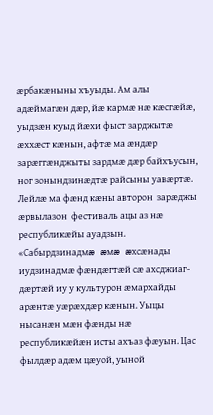æрбакæныны хъуыды. Ам алы адæймагæн дæр, йæ кармæ нæ кæсгæйæ, уыдзæн куыд йæхи фыст зарджытæ æххæст кæнын, афтæ ма æндæр зарæггæнджыты зардмæ дæр байхъусын, ног зонындзинæдтæ райсыны уавæртæ. Лейлæ ма фæнд кæны авторон  зарæджы æрвылазон  фестиваль ацы аз нæ республикæйы ауадзын. «Сабырдзинадмæ æмæ æхсæнады иудзинадмæ фæндæгтæй сæ ахсджиаг-дæртæй иу у культурон æмархайды арæнтæ уæрæхдæр кæнын. Уыцы нысанæн мæн фæнды нæ республикæйæн исты ахъаз фæуын. Цас фылдæр адæм цæуой, уыной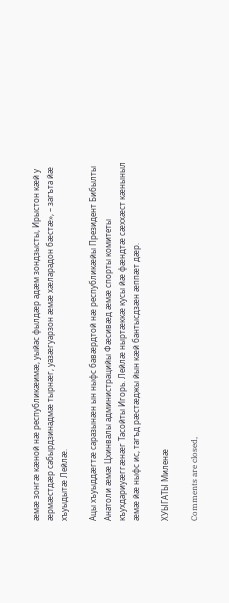æмæ зонгæ кæной нæ республикæимæ, уыйас фылдæр адæм зондзысты, Ирыстон кæй у æрмæстдæр сабырдзинадмæ тырнæг, уазæгуарзон æмæ хæларадон бæстæ», – загъта йæ хъуыдытæ Лейлæ.

Ацы хъуыддæгтæ саразынæн ын ныфс бавæрдтой нæ республикæйы Президент Бибылты Анатоли æмæ Цхинвалы администрацийы Фæсивæд æмæ спорты комитеты къухдариуæггæнæг Тасойты Игорь. Лейлæ ныртæккæ кусы йæ фæндтæ сæххæст кæныныл æмæ йæ ныфс ис, тагъд рæстæджы йын кæй бантысдзæн æппæт дæр.

ХУЫГАТЫ Миленæ

Comments are closed,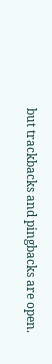but trackbacks and pingbacks are open.